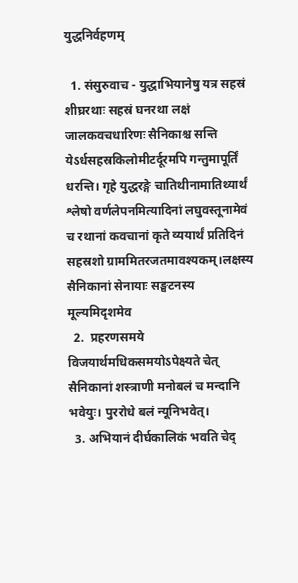युद्धनिर्वहणम्

  1. संसुरुवाच - युद्धाभियानेषु यत्र सहस्रं शीघ्ररथाः सहस्रं घनरथा लक्षं जालकवचधारिणः सैनिकाश्च सन्ति येऽर्धसहस्रकिलोमीटर्दूरमपि गन्तुमापूर्तिं धरन्ति। गृहे युद्धरङ्गे चातिथीनामातिथ्यार्थं श्लेषो वर्णलेपनमित्यादिनां लघुवस्तूनामेवं च रथानां कवचानां कृते व्ययार्थं प्रतिदिनं सहस्रशो ग्राममितरजतमावश्यकम्।लक्षस्य सैनिकानां सेनायाः सङ्घटनस्य मूल्यमिदृशमेव
  2.  प्रहरणसमये विजयार्थमधिकसमयोऽपेक्ष्यते चेत् सैनिकानां शस्त्राणी मनोबलं च मन्दानि भवेयुः। पुररोधे बलं न्यूनिभवेत्।
  3. अभियानं दीर्घकालिकं भवति चेद्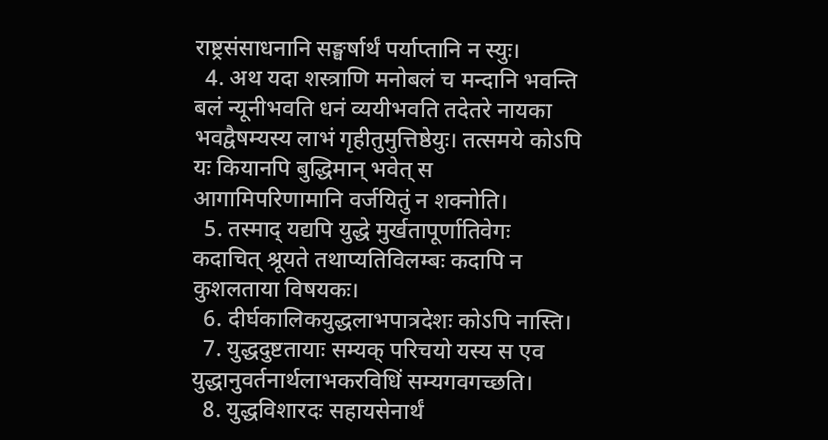राष्ट्रसंसाधनानि सङ्घर्षार्थं पर्याप्तानि न स्युः।
  4. अथ यदा शस्त्राणि मनोबलं च मन्दानि भवन्ति बलं न्यूनीभवति धनं व्ययीभवति तदेतरे नायका भवद्वैषम्यस्य लाभं गृहीतुमुत्तिष्ठेयुः। तत्समये कोऽपि यः कियानपि बुद्धिमान् भवेत् स आगामिपरिणामानि वर्जयितुं न शक्नोति।
  5. तस्माद् यद्यपि युद्धे मुर्खतापूर्णातिवेगः कदाचित् श्रूयते तथाप्यतिविलम्बः कदापि न कुशलताया विषयकः।
  6. दीर्घकालिकयुद्धलाभपात्रदेशः कोऽपि नास्ति।
  7. युद्धदुष्टतायाः सम्यक् परिचयो यस्य स एव युद्धानुवर्तनार्थलाभकरविधिं सम्यगवगच्छति।
  8. युद्धविशारदः सहायसेनार्थं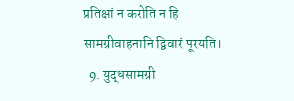प्रतिक्षां न करोति न हि सामग्रीवाहनानि द्विवारं पूरयति।
  9. युद्धसामग्री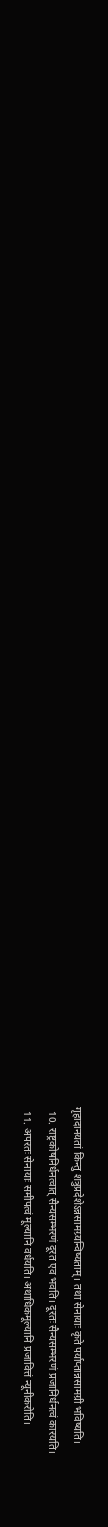गृहादानयतां किन्तु शत्रुप्रदेशेऽन्नसामग्र्यन्विष्यताम्। तथा सेनायाः कृते पर्याप्तान्नसामग्री भविष्यति।
  10. राष्ट्रकोषनिर्धनत्वात् सैन्यसम्भरणं दूरत एव भवति। दूरतः सैन्यसम्भरणं प्रजानिर्धनत्वं कारयति।
  11. अपरतः सेनायाः समीपत्वं मूल्यानि वर्धयति। अथाधिकमूल्यानि प्रजावित्तं न्यूनीकरोति।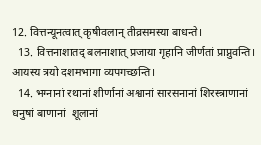12. वित्तन्यूनत्वात् कृषीवलान् तीव्रसमस्या बाधन्ते।
  13. वित्तनाशातद् बलनाशात् प्रजाया गृहानि जीर्णतां प्राप्नुवन्ति। आयस्य त्रयो दशमभागा व्यपगच्छन्ति।
  14. भग्नानां रथानां शीर्णानां अश्वानां सारसनानां शिरस्त्राणानां धनुषां बाणानां  शूलानां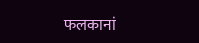फलकानां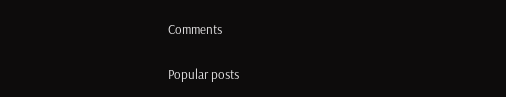Comments

Popular posts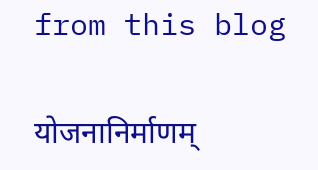from this blog

योजनानिर्माणम्